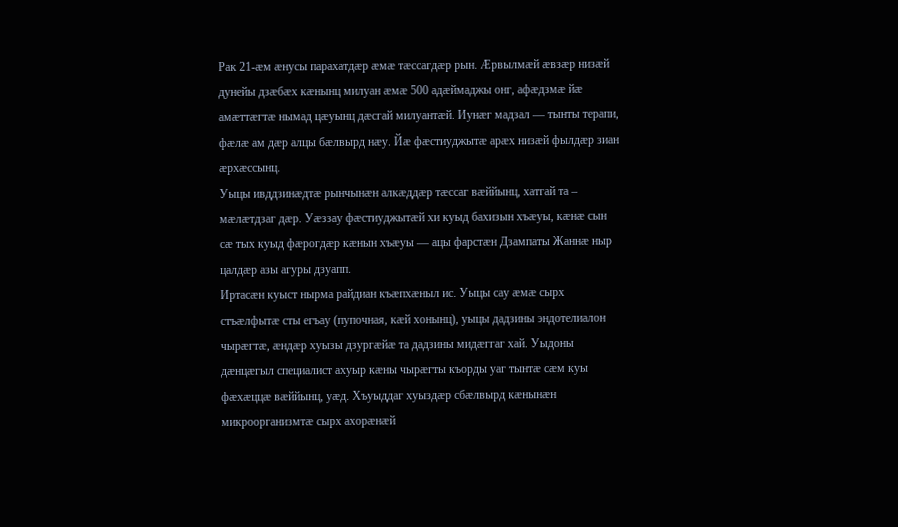Рак 21-ӕм ӕнусы парахатдæр æмæ тæссагдæр рын. Æрвылмæй æвзæр низæй дунейы дзæбæх кæнынц милуан ӕмӕ 500 адӕймаджы онг, афæдзмæ йæ амæттæгтæ нымад цæуынц дӕсгай милуантӕй. Иунӕг мадзал — тынты терапи, фӕлӕ ам дӕр алцы бӕлвырд нӕу. Йӕ фӕстиуджытӕ арæх низæй фылдæр зиан æрхæссынц.
Уыцы ивддзинæдтæ рынчынæн алкæддæр тæссаг вæййынц, хатгай та – мӕлӕтдзаг дӕр. Уæззау фæстиуджытæй хи куыд бахизын хъӕуы, кӕнӕ сын сӕ тых куыд фӕрогдӕр кӕнын хъӕуы — ацы фарстæн Дзампаты Жаннӕ ныр цалдæр азы агуры дзуапп.
Иртасӕн куыст нырма райдиан къæпхæныл ис. Уыцы сау ӕмӕ сырх стъӕлфытӕ сты егъау (пупочная, кæй хонынц), уыцы дадзины эндотелиалон чырӕгтӕ, ӕндӕр хуызы дзургӕйӕ та дадзины мидӕггаг хай. Уыдоны дӕнцӕгыл специалист ахуыр кӕны чырæгты къорды уаг тынтæ сæм куы фæхæццæ вæййынц, уæд. Хъуыддаг хуыздæр сбæлвырд кæнынæн микроорганизмтӕ сырх ахорӕнӕй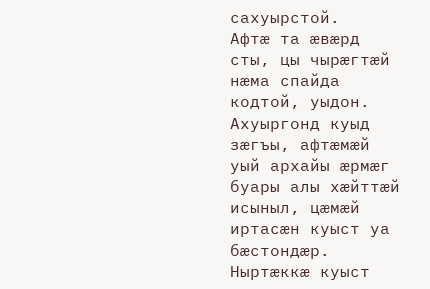сахуырстой.
Афтӕ та ӕвӕрд сты, цы чырæгтæй нæма спайда кодтой, уыдон. Ахуыргонд куыд зӕгъы, афтӕмӕй уый архайы ӕрмӕг буары алы хӕйттӕй исыныл, цӕмӕй иртасӕн куыст уа бæстондæр. Ныртӕккӕ куыст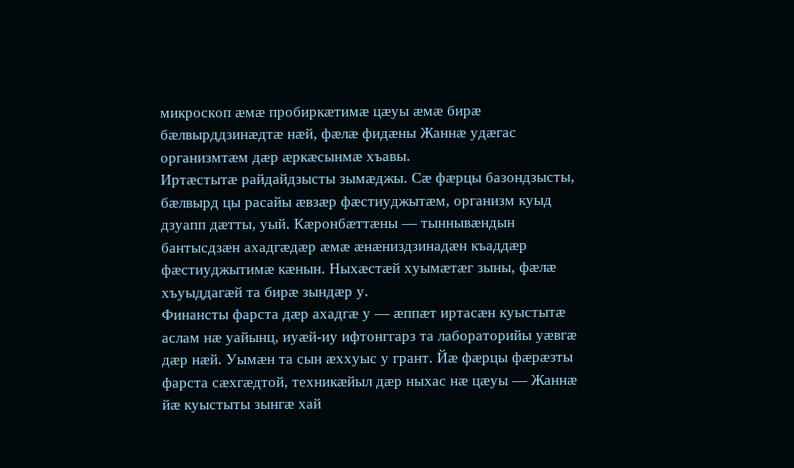микроскоп ӕмӕ пробиркӕтимӕ цӕуы æмæ бирӕ бæлвырддзинæдтæ нæй, фӕлӕ фидӕны Жаннӕ удӕгас организмтӕм дӕр æркæсынмæ хъавы.
Иртæстытæ райдайдзысты зымӕджы. Сæ фæрцы базондзысты, бӕлвырд цы расайы æвзæр фæстиуджытæм, организм куыд дзуапп дæтты, уый. Кӕронбӕттӕны — тыннывӕндын бантысдзӕн ахадгӕдӕр ӕмӕ ӕнӕниздзинадӕн къаддӕр фӕстиуджытимӕ кæнын. Ныхӕстӕй хуымæтæг зыны, фæлæ хъуыддагæй та бирæ зындæр у.
Финансты фарста дӕр ахадгæ у — ӕппӕт иртасӕн куыстытӕ аслам нӕ уайынц, иуӕй-иу ифтонггарз та лабораторийы уæвгæ дæр нæй. Уымæн та сын æххуыс у грант. Йæ фӕрцы фӕрӕзты фарста сæхгæдтой, техникӕйыл дæр ныхас нӕ цӕуы — Жаннӕ йӕ куыстыты зынгӕ хай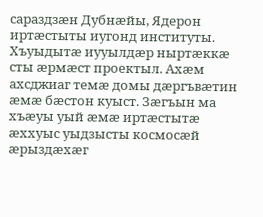сараздзӕн Дубнӕйы, Ядерон иртæстыты иугонд институты.
Хъуыдытӕ иууылдӕр ныртӕккӕ сты ӕрмӕст проектыл. Ахӕм ахсджиаг темӕ домы дӕргъвӕтин ӕмӕ бæстон куыст. Зæгъын ма хъæуы уый æмæ иртæстытæ æххуыс уыдзысты космосæй æрыздæхæг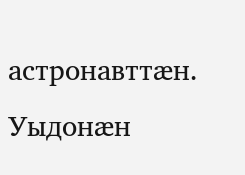астронавттæн. Уыдонæн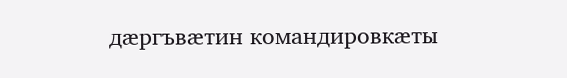дæргъвæтин командировкæты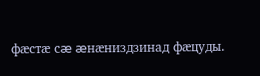фæстæ сæ æнæниздзинад фæцуды.